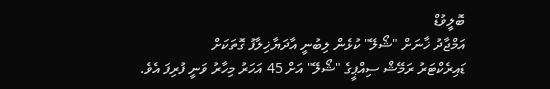ބޮލީވުޑް
އަމްޖާދު ޚާނަށް "ޝޯލޭ" ކުޅެން ލިބުނީ އާދަޔާޚިލާފު ގޮތަކަށް
ޑައިރެކްޓަރު ރަމޭޝް ސިއްޕީގެ "ޝޯލޭ" އަށް 45 އަހަރު މިހާރު ވަނީ ފުރިފަ އެވެ.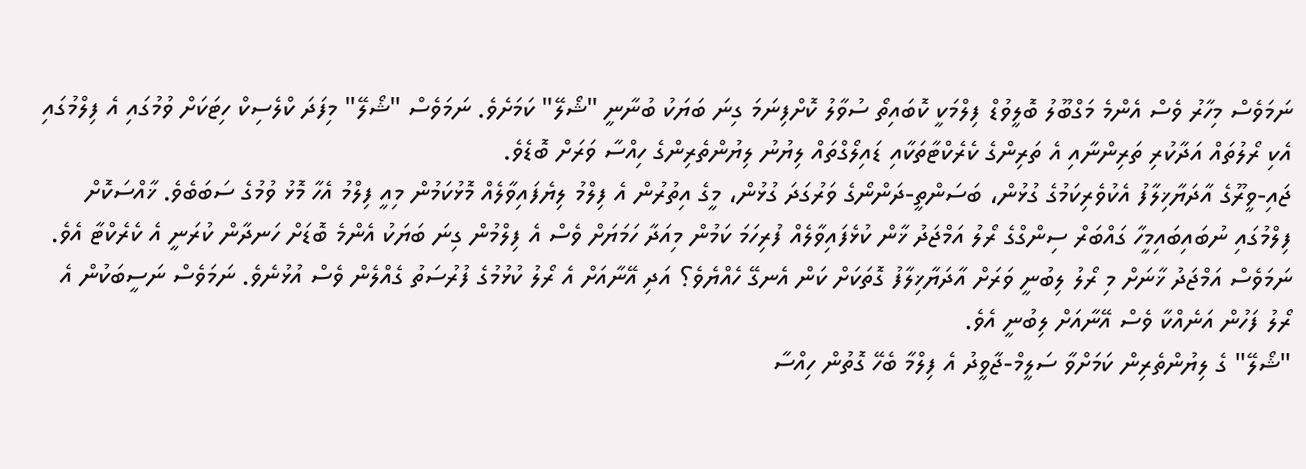ނަމަވެސް މިހާރު ވެސް އެންމެ މަގްބޫލު ބޮލީވުޑް ފިލްމަކީ ކޮބައިތޯ ސުވާލު ކޮށްފިނަމަ ގިނަ ބަޔަކު ބުނާނީ "ޝޯލޭ" ކަމަށެވެ. ނަމަވެސް "ޝޯލޭ" މިފަދަ ކްލެސިކް ހިޓަކަށް ވުމުގައި އެ ފިލްމުގައި އެކި ރޯލުތައް އަދާކުރި ތަރިންނާއި އެ ތަރިންގެ ކެރެކްޓާތަކާއި ޑައިލޯގްތައް ލިޔުނު ލިޔުންތެރިންގެ ހިއްސާ ވަރަށް ބޮޑެވެ.
ޖައި-ވީރޫގެ އާދަޔާޚިލާފު އެކުވެރިކަމުގެ ގުޅުން، ބަސަންތީ-ދަންނޯގެ ވަރުގަދަ ގުޅުން، މީގެ އިތުރުން އެ ފިލްމު ލިޔެފައިވާލެއް މޮޅުކަމުން މިއީ ފިލްމު އެހާ މޮޅު ވުމުގެ ސަބަބެވެ. ޚާއްސަކޮށް ފިލްމުގައި ނުބައިބައިމީހާ ގައްބަރް ސިންގްގެ ރޯލު އަމްޖަދު ޚާން ކުޅެފައިވާލެއް ފުރިހަމަ ކަމުން މިއަދާ ހަމަޔަށް ވެސް އެ ފިލްމުން ގިނަ ބަޔަކު އެންމެ ބޮޑަށް ހަނދާން ކުރަނީ އެ ކެރެކްޓާ އެވެ. ނަމަވެސް އަމްޖަދު ޚާނަށް މި ރޯލު ލިބުނީ ވަރަށް އާދަޔާޚިލާފު ގޮތަކަށް ކަން އެނގޭ ހެއްޔެވެ؟ އަދި އޭނާއަށް އެ ރޯލު ކުޅުމުގެ ފުރުސަތު ގެއްލެން ވެސް އުޅުނެވެ. ނަމަވެސް ނަސީބަކުން އެ ރޯލު ފަހުން އަނެއްކާ ވެސް އޭނާއަށް ލިބުނީ އެވެ.
"ޝޯލޭ" ގެ ލިޔުންތެރިން ކަމަށްވާ ސަލީމް-ޖާވީދު އެ ފިލްމާ ބެހޭ ގޮތުން ހިއްސާ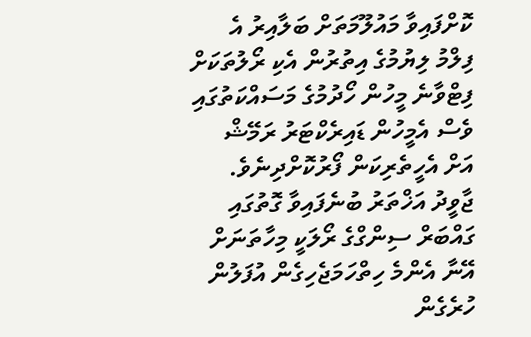ކޮށްފައިވާ މައުލޫމަތަށް ބަލާއިރު އެ ފިލްމު ލިޔުމުގެ އިތުރުން އެކި ރޯލުތަކަށް ފިޓްވާނެ މީހުން ހޯދުމުގެ މަސައްކަތުގައި ވެސް އެމީހުން ޑައިރެކްޓަރު ރަމޭޝް އަށް އެހީތެރިކަން ފޯރުކޮށްދިނެވެ.
ޖާވީދު އަޚްތަރު ބުނެފައިވާ ގޮތުގައި ގައްބަރް ސިންގްގެ ރޯލަކީ މިހާތަނަށް އޭނާ އެންމެ ހިތްހަމަޖެހިގެން އުފަލުން ހުރެގެން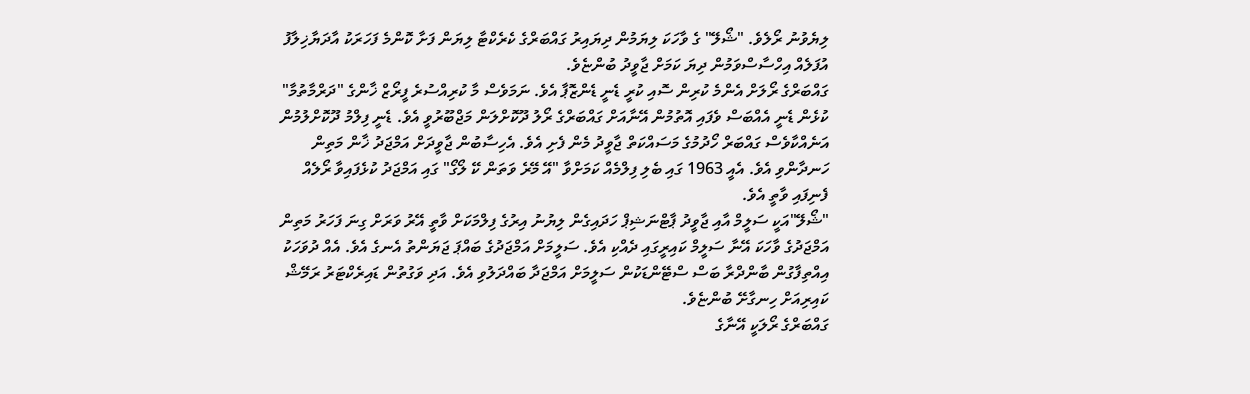ލިޔެވުނު ރޯލެވެ. "ޝޯލޭ" ގެ ވާހަކަ ލިޔަމުން ދިޔައިރު ގައްބަރްގެ ކެރެކްޓާ ލިޔަން ފަށާ ކޮންމެ ފަހަރަކު އާދަޔާޚިލާފު އުފަލެއް އިހްސާސްވަމުން ދިޔަ ކަމަށް ޖާވީދު ބުންޏެވެ.
ގައްބަރްގެ ރޯލަށް އެންމެ ކުރިން ސޮއި ކުރީ ޑެނީ ޑެންޒޮޕާ އެވެ. ނަމަވެސް މާ ކުރިއްސުރެ ފީރޯޒް ޚާންގެ "ދަރްމާތުމާ" ކުޅެން ޑެނީ އެއްބަސް ވެފައި އޮތުމުން އޭނާއަށް ގައްބަރްގެ ރޯލު ދޫކޮށްލަން މަޖްބޫރުވީ އެވެ. ޑެނީ ފިލްމު ދޫކޮށްލުމުން އަނެއްކާވެސް ގައްބަރް ހޯދުމުގެ މަސައްކަތް ޖާވީދު މެން ފެށި އެވެ. އެހިސާބުން ޖާވީދަށް އަމްޖަދު ޚާން މަތިން ހަނދާންވި އެވެ. އެއީ 1963 ގައި ބެލި ފިލްމެއް ކަމަށްވާ "އޭ މޭރެ ވަތަން ކޭ ލޯގޯ" ގައި އަމްޖަދު ކުޅެފައިވާ ރޯލެއް ފެނިފައި ވާތީ އެވެ.
"ޝޯލޭ"އަކީ ސަލީމް އާއި ޖާވީދު ޕާޓްނަޝިޕް ހަދައިގެން ލިޔުނު އިރުގެ ފިލްމަކަށް ވާތީ އޭރު ވަރަށް ގިނަ ފަހަރު މަތިން އަމްޖަދުގެ ވާހަކަ އޭނާ ސަލީމް ކައިރީގައި ދެއްކި އެވެ. ސަލީމަށް އަމްޖަދުގެ ބައްޕަ ޖަޔަންތު އެނގެ އެވެ. އެއް ދުވަހަކު އިއްތިފާގުން ބާންދްރާ ބަސް ސްޓޭންޑަކުން ސަލީމަށް އަމްޖަދާ ބައްދަލުވި އެވެ. އަދި ވަގުތުން ޑައިރެކްޓަރު ރަމޭޝް ކައިރިއަށް ހިނގާށޭ ބުންޏެވެ.
ގައްބަރްގެ ރޯލަކީ އޭނާގެ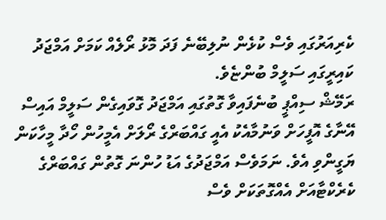ކެރިއަރުގައި ވެސް ކުޅެން ނުލިބޭނެ ފަދަ މޮޅު ރޯލެއް ކަމަށް އަމްޖަދު ކައިރީގައި ސަލީމް ބުންޏެވެ.
ރަމޭޝް ސިއްޕީ ބުނެފައިވާ ގޮތުގައި އަމްޖަދު ގޮވައިގެން ސަލީމް އައިސް އޭނާގެ އޮފީހަށް ވަނުމާއެކު އެއީ ގައްބަރްގެ ރޯލަށް އެމީހުން ހޯދާ މީހާކަން ޔަގީންވި އެވެ. ނަމަވެސް އަމްޖަދުގެ އަޑު ހުންނަ ގޮތުން ގައްބަރްގެ ކެރެކްޓާއަށް އެއްގޮތަކަށް ވެސް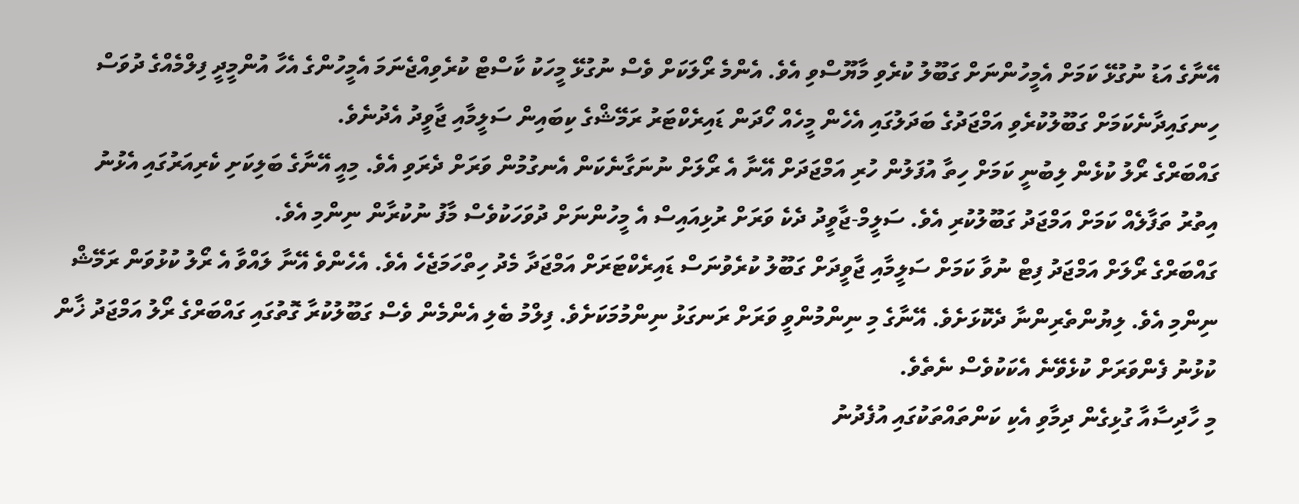އޭނާގެ އަޑު ނުގުޅޭ ކަމަށް އެމީހުންނަށް ގަބޫލު ކުރެވި މާޔޫސްވި އެވެ. އެންމެ ރޯލަކަށް ވެސް ނުގުޅޭ މީހަކު ކާސްޓް ކުރެވިއްޖެނަމަ އެމީހުންގެ އެހާ އުންމީދީ ފިލްމެއްގެ ދުވަސް ހިނގައިދާނެކަމަށް ގަބޫލުކުރެވި އަމްޖަދުގެ ބަދަލުގައި އެހެން މީހެއް ހޯދަން ޑައިރެކްޓަރު ރަމޭޝްގެ ކިބައިން ސަލީމާއި ޖާވީދު އެދުނެވެ.
ގައްބަރްގެ ރޯލު ކުޅެން ލިބުނީ ކަމަށް ހިތާ އުފަލުން ހުރި އަމްޖަދަށް އޭނާ އެ ރޯލަށް ނުނަގާނެކަން އެނގުމުން ވަރަށް ދެރަވި އެވެ. މިއީ އޭނާގެ ބަލިކަށި ކެރިއަރުގައި އެޅުނު އިތުރު ތަފާލެއް ކަމަށް އަމްޖަދު ގަބޫލުކުރި އެވެ. ސަލީމް-ޖާވީދު ދެކެ ވަރަށް ރުޅިއައިސް އެ މީހުންނަށް ދުވަހަކުވެސް މާފު ނުކުރާން ނިންމި އެވެ.
ގައްބަރްގެ ރޯލަށް އަމްޖަދު ފިޓް ނުވާ ކަމަށް ސަލީމާއި ޖާވީދަށް ގަބޫލު ކުރެވުނަސް ޑައިރެކްޓަރަށް އަމްޖަދާ މެދު ހިތްހަމަޖެހެ އެވެ. އެހެންވެ އޭނާ ލައްވާ އެ ރޯލު ކުޅުވަން ރަމޭޝް ނިންމި އެވެ. ލިޔުންތެރިންނާ ދެކޮޅަށެވެ. އޭނާގެ މި ނިންމުންވީ ވަރަށް ރަނގަޅު ނިންމުމަކަށެވެ. ފިލްމު ބެލި އެންމެން ވެސް ގަބޫލުކުރާ ގޮތުގައި ގައްބަރްގެ ރޯލު އަމްޖަދު ޚާން ކުޅުނު ފެންވަރަށް ކުޅެވޭނެ އެކަކުވެސް ނެތެވެ.
މި ހާދިސާއާ ގުޅިގެން ދިމާވި އެކި ކަންތައްތަކުގައި އުފެދުނު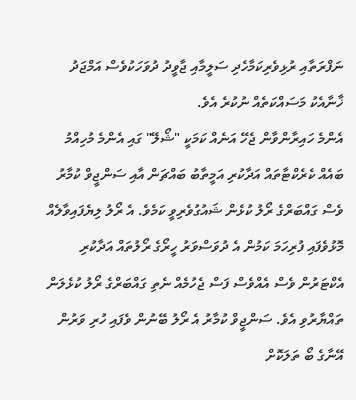ނަފްރަތާއި ރުޅިވެރިކަމާހެދި ސަލީމާއި ޖާވީދު ދުވަހަކުވެސް އަމްޖަދު ޚާނާއެކު މަސައްކަތެއް ނުކުރެ އެވެ.
އެންމެ ހައިރާންވާން ޖެހޭ އަނެއް ކަމަކީ "ޝޯލޭ" ގައި އެންމެ މުހިއްމު ބައެއް ކެރެކްޓާތައް އަދާކުރި އަމީތާބު ބައްޗަން އާއި ސަންޖީވް ކުމާރު ވެސް ގައްބަރްގެ ރޯލު ކުޅެން ޝައުގުވެރިވީ ކަމެވެ. އެ ރޯލު ލިޔެފައިވާލެއް މޮޅުވެފައި ފުރިހަމަ ކަމުން އެ ދުވަސްވަރު ހީރޯގެ ރޯލުތައް އަދާކުރި އެކްޓަރުން ވެސް އެއްވެސް ފަސް ޖެހުމެއް ނެތި ގައްބަރްގެ ރޯލު ކުޅެލަން ތައްޔާރުވި އެވެ. ސަންޖީވް ކުމާރު އެ ރޯލު ބޭނުން ވެފައި ހުރި ވަރުން އޭނާގެ ބޯ ތަލަކޮށް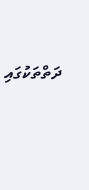ދަތްތަކުގައި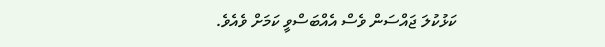ކަޅުކުލަ ޖައްސަން ވެސް އެއްބަސްވީ ކަމަށް ވެއެވެ.